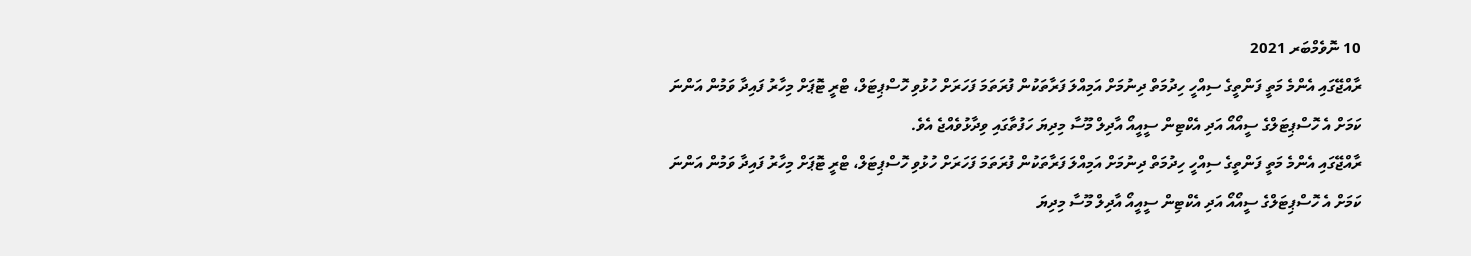10 ނޮވެމްބަރ 2021
ރާއްޖޭގައި އެންމެ މަތީ ފަންތީގެ ސިއްހީ ހިދުމަތް ދިނުމަށް އަމިއްލަ ފަރާތަކުން ފުރަތަމަ ފަހަރަށް ހުޅުވި ހޮސްޕިޓަލް، ޓްރީ ޓޮޕަށް މިހާރު ފައިދާ ވަމުން އަންނަ ކަމަށް އެ ހޮސްޕިޓަލްގެ ސީއޯއޯ އަދި އެކްޓިން ސީއީއޯ އާދިލް މޫސާ މިދިޔަ ހަފުތާގައި ވިދާޅުވެއްޖެ އެވެ.
ރާއްޖޭގައި އެންމެ މަތީ ފަންތީގެ ސިއްހީ ހިދުމަތް ދިނުމަށް އަމިއްލަ ފަރާތަކުން ފުރަތަމަ ފަހަރަށް ހުޅުވި ހޮސްޕިޓަލް، ޓްރީ ޓޮޕަށް މިހާރު ފައިދާ ވަމުން އަންނަ ކަމަށް އެ ހޮސްޕިޓަލްގެ ސީއޯއޯ އަދި އެކްޓިން ސީއީއޯ އާދިލް މޫސާ މިދިޔަ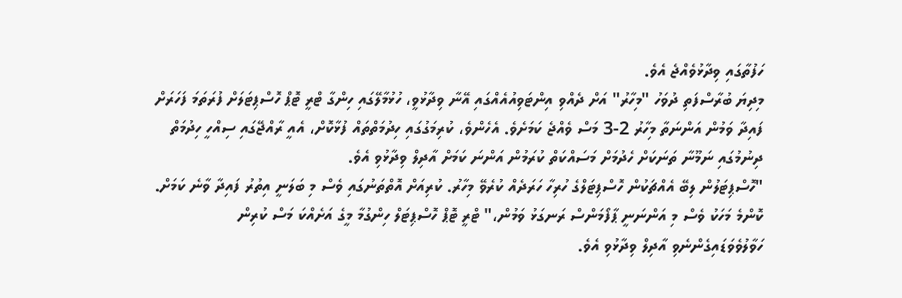ހަފުތާގައި ވިދާޅުވެއްޖެ އެވެ.
މިދިޔަ ބުރާސްފަތި ދުވަހު "މިހާރު" އަށް ދެއްވި އިންޓަވިއުއެއްގައި އޭނާ ވިދާޅުވީ، ހުޅުމާލޭގައި ހިންގާ ޓްރީ ޓޮޕް ހޮސްޕިޓަލަށް ފުރަތަމަ ފަހަރަށް ފައިދާ ވަމުން އަންނަތާ މިހާރު 2-3 މަސް ވެއްޖެ ކަމަށެވެ. އެހެންވެ، ކުރިމަގުގައި ހިދުމަތްތައް ފުޅާކޮށް، އެއީ ރާއްޖޭގައި ސިއްހީ ހިދުމަތް ދިނުމުގައި ނަމޫނާ ތަނަކަށް ހެދުމަށް މަސައްކަތް ކުރަމުން އަންނަ ކަމަށް އާދިލް ވިދާޅުވި އެވެ.
"ހޮސްޕިޓަލުން ލިބޭ އެއްޗަކުން ހޮސްޕިޓަލްގެ ހުރިހާ ހަރަދެއް ކުރެވޭ މިހާރު. ކުރިއަށް އޮތްތަނުގައި ވެސް މި ބަލަނީ އިތުރު ފައިދާ ވާނެ ކަމަށް. ކޮންމެ މަހަކު ވެސް މި އަންނަނީ ޕާފޯމަންސް ރަނގަޅު ވަމުން،" ޓްރީ ޓޮޕް ހޮސްޕިޓަލް ހިންގުމާ މީގެ އަށެއްކަ މަސް ކުރިން ހަވާލުވެވަޑައިގެންނެވި އާދިލް ވިދާޅުވި އެވެ.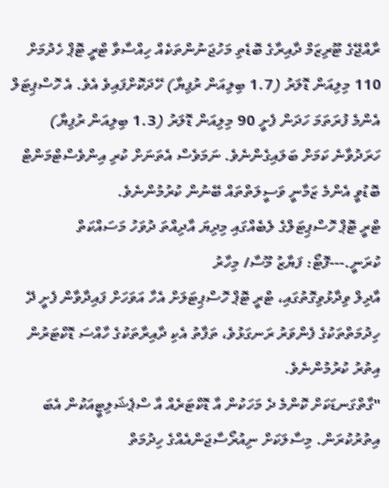ރާއްޖޭގެ ޓޫރިޒަމް ދާއިރާގެ ބޮޑެތި މަހުޖަނުންތަކެއް ހިއްސާވާ ޓްރީ ޓޮޕް ހެދުމަށް 110 މިލިއަން ޑޮލަރު (1.7 ބިލިއަން ރުފިޔާ) ހޭދަކޮށްފައިވެ އެވެ. އެ ހޮސްޕިޓަލް އެންމެ ފުރަތަމަ ހަދަން ފެށީ 90 މިލިއަން ޑޮލަރު (1.3 ބިލިއަން ރުފިޔާ) ހަރަދުވާނެ ކަމަށް ބަލައިގެންނެވެ. ނަމަވެސް އެތަނަށް ކުރި އިންވެސްޓްމަންޓް ބޮޑުވީ އެންމެ ޒަމާނީ ވަސީލަތްތައް ބޭނުން ކުރުމުންނެވެ.
ޓްރީ ޓޮޕް ހޮސްޕިޓަލްގެ ލެބެއްގައި މިދިޔަ އާދިއްތަ ދުވަހު މަސައްކަތް ކުރަނީ.---ފޮޓޯ: ފަޔާޒު މޫސާ/ މިހާރު
އާދިލް ވިދާޅުވިގޮތުގައި، ޓްރީ ޓޮޕް ހޮސްޕިޓަލަށް އެހާ އަވަހަށް ފައިދާވާން ފެށީ ދޭ ހިދުމަތްތަކުގެ ފެންވަރު ރަނގަޅުވެ، ތަފާތު އެކި ދާއިރާތަކުގެ ހާއްސަ ޑޮކްޓަރުން އިތުރު ކުރުމުންނެވެ.
"ގާތްގަނޑަކަށް ކޮންމެ ދެ މަހަކުން އާ ޑޮކްޓަރެއް އާ ސްޕެޝަލިޓީއަކުން އެބަ އިތުރުކުރަން. މިސާލަކަށް ނިއުރޯސާޖަންއެއްގެ ހިދުމަތް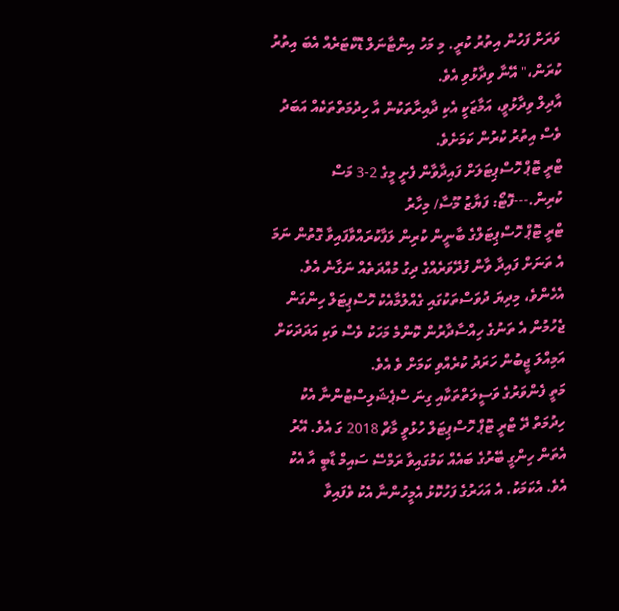ވަރަށް ފަހުން އިތުރު ކުރީ. މި މަހު އިންޓާނަލް ޑޮކްޓަރެއް އެބަ އިތުރު ކުރަން،" އޭނާ ވިދާޅުވި އެވެ.
އާދިލް ވިދާޅުވީ، އަމާޒަކީ އެކި ދާއިރާތަކުން އާ ހިދުމަތްތަކެއް އަބަދު ވެސް އިތުރު ކުރުން ކަމަށެވެ.
ޓްރީ ޓޮޕް ހޮސްޕިޓަލަށް ފައިދާވާން ފެށީ މީގެ 2-3 މަސް ކުރިން.---ފޮޓޯ: ފަޔާޒު މޫސާ/ މިހާރު
ޓްރީ ޓޮޕް ހޮސްޕިޓަލްގެ ބާނީން ކުރިން ލަފާކުރައްވާފައިވާ ގޮތުން ނަމަ އެ ތަނަށް ފައިދާ ވާން ފުދޭވަރެއްގެ ދިގު މުއްދަތެއް ނަގާނެ އެވެ. އެހެންވެ، މިދިޔަ ދުވަސްތަކުގައި ގެއްލުމާއެކު ހޮސްޕިޓަލް ހިންގަން ޖެހުމުން އެ ތަނުގެ ހިއްސާދާރުން ކޮންމެ މަހަކު ވެސް ވަކި އަދަދަކަށް އަމިއްލަ ޖީބުން ހަރަދު ކުރެއްވި ކަމަށް ވެ އެވެ.
މަތީ ފެންވަރުގެ ވަސީލަތްތަކާއި ގިނަ ސްޕެޝަލިސްޓުންނާ އެކު ހިދުމަތް ދޭ ޓްރީ ޓޮޕް ހޮސްޕިޓަލް ހުޅުވީ މާޗް 2018 ގަ އެވެ. އޭރު އެތަން ހިންގީ ބޭރުގެ ބައެއް ކަމުގައިވާ ރަމްސޭ ސައިމް ޑާބީ އާ އެކު އެވެ. އެކަމަކު. އެ އަހަރުގެ ފަހުކޮޅު އެމީހުންނާ އެކު ވެފައިވާ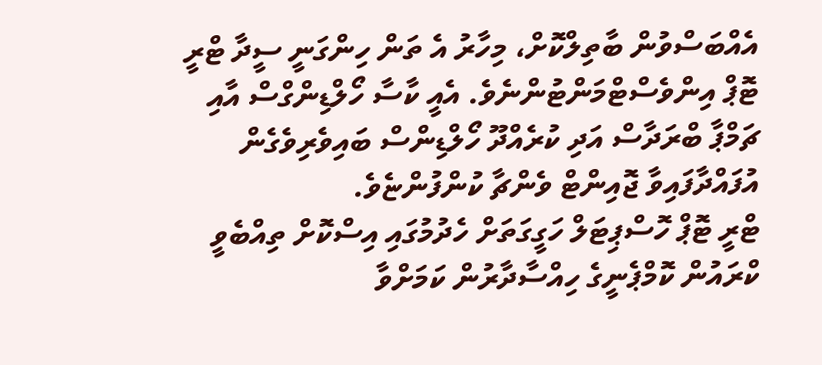އެއްބަސްވުން ބާތިލްކޮށް، މިހާރު އެ ތަން ހިންގަނީ ސީދާ ޓްރީ ޓޮޕް އިންވެސްޓްމަންޓުންނެވެ. އެއީ ކާސާ ހޯލްޑިންގްސް އާއި ޗަމްޕާ ބްރަދާސް އަދި ކުރެއްދޫ ހޯލްޑިންސް ބައިވެރިވެގެން އުފައްދާފައިވާ ޖޮއިންޓް ވެންޗާ ކުންފުންޏެވެ.
ޓްރީ ޓޮޕް ހޮސްޕިޓަލް ހަގީގަތަށް ހެދުމުގައި އިސްކޮށް ތިއްބެވީ ކްރައުން ކޮމްޕެނީގެ ހިއްސާދާރުން ކަމަށްވާ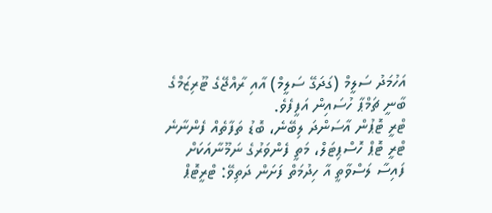އަހުމަދު ސަލީމް (ގަދަގޭ ސަލީމް) އާއި ރާއްޖޭގެ ޓޫރިޒަމްގެ ބާނީ ޗަމްޕާ ހުސައިން އަފީފެވެ.
ޓްރީ ޓޮޕުން އާސަންދަ ލިބޭނެ، ބޮޑު ތަފާތެއް ފެންނާނެ
ޓްރީ ޓޮޕް ހޮސްޕިޓަލް، މަތީ ފެންވަރުގެ ނަމޫނާއަކަށް
ފައިސާ ލަސްވާތީ އާ ހިދުމަތް ފަށަން ދަތިވޭ: ޓްރީޓޮޕް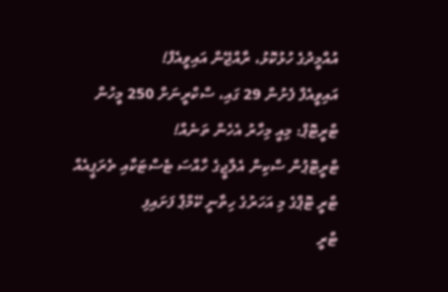އުއްމީދުގެ ހުޅުކޮޅު، ރާއްޖޭން އައިވީއެފް!
އައިވީއެފް ފެށުން 29 ގައި، ސްކްރީނަށް 250 މީހުން
ޓްރީޓޮޕް: މިއީ މިހާރު އެހެން ތަނެއް!
ޓްރީޓޮޕުން ސްކިން އެލާޖީގެ ހާއްސަ ޓެސްޓަކާއި ތެރަޕީއެއް
ޓްރީ ޓޮޕްގެ މި އަހަރުގެ ހިތާނީ ކޭމްޕް ފަށައިފި
ޓްރީ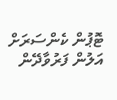ޓޮޕުން ކެންސަރަށް އަލުން ފަރުވާދޭން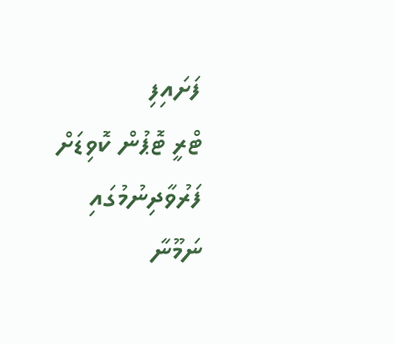ފަށައިފި
ޓްރީ ޓޮޕުން ކޮވިޑަށް ފަރުވާދިނުމުގައި ނަމޫނާ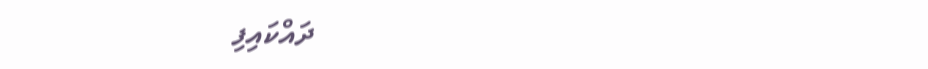ދައްކައިފި